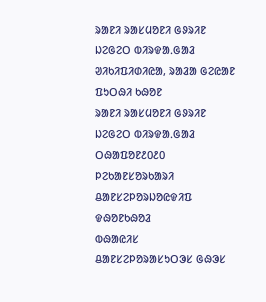ᱨᱟᱱᱤ ᱨᱟᱥᱢᱚᱱᱤ ᱜᱽᱨᱤᱱ ᱡᱮᱜᱮᱛ ᱵᱤᱨᱫᱟᱹᱜᱟᱲ
ᱣᱤᱠᱤᱯᱤᱰᱤᱭᱟ, ᱨᱟᱲᱟ ᱜᱮᱭᱟᱱ ᱯᱩᱛᱷᱤ ᱠᱷᱚᱱ
ᱨᱟᱱᱤ ᱨᱟᱥᱢᱚᱱᱤ ᱜᱽᱨᱤᱱ ᱡᱮᱜᱮᱛ ᱵᱤᱨᱫᱟᱹᱜᱟᱲ
ᱛᱷᱟᱯᱚᱱ᱒᱐᱒᱐
ᱞᱮᱠᱟᱱᱥᱚᱨᱠᱟᱨᱤ
ᱪᱟᱱᱥᱮᱞᱚᱨᱡᱚᱭᱫᱤᱯ ᱫᱷᱚᱱᱠᱷᱚᱲ
ᱵᱷᱟᱭᱤᱥ ᱪᱟᱱᱥᱮᱞᱚᱨᱟᱥᱩᱛᱳᱥ ᱜᱷᱳᱥ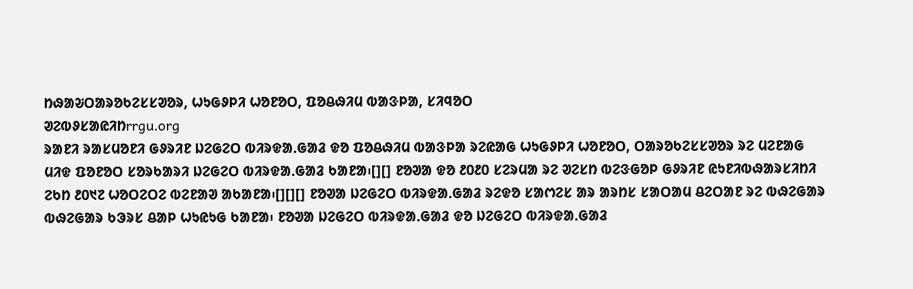ᱴᱷᱟᱶᱛᱟᱨᱚᱠᱮᱥᱥᱣᱚᱨ, ᱦᱩᱜᱽᱞᱤ ᱦᱚᱱᱚᱛ, ᱯᱚᱪᱷᱤᱢ ᱵᱟᱝᱞᱟ, ᱥᱤᱧᱚᱛ
ᱣᱮᱵᱽᱥᱟᱭᱤᱴrrgu.org
ᱨᱟᱱᱤ ᱨᱟᱥᱢᱚᱱᱤ ᱜᱽᱨᱤᱱ ᱡᱮᱜᱮᱛ ᱵᱤᱨᱫᱟᱹᱜᱟᱲ ᱫᱚ ᱯᱚᱪᱷᱤᱢ ᱵᱟᱝᱞᱟ ᱨᱮᱭᱟᱜ ᱦᱩᱜᱽᱞᱤ ᱦᱚᱱᱚᱛ, ᱛᱟᱨᱚᱠᱮᱥᱥᱣᱚᱨ ᱨᱮ ᱢᱮᱱᱟᱜ ᱢᱤᱫ ᱯᱚᱱᱚᱛ ᱥᱚᱨᱠᱟᱨᱤ ᱡᱮᱜᱮᱛ ᱵᱤᱨᱫᱟᱹᱜᱟᱲ ᱠᱟᱱᱟ᱾[][] ᱱᱚᱣᱟ ᱫᱚ ᱒᱐᱒᱐ ᱥᱮᱨᱢᱟ ᱨᱮ ᱣᱮᱥᱴ ᱵᱮᱝᱜᱚᱞ ᱜᱽᱨᱤᱱ ᱭᱩᱱᱤᱵᱷᱟᱨᱥᱤᱴᱤ ᱮᱠᱴ ᱒᱐᱑᱗ ᱦᱚᱛᱮᱛᱮ ᱵᱮᱱᱟᱣ ᱟᱠᱟᱱᱟ᱾[][][] ᱱᱚᱣᱟ ᱡᱮᱜᱮᱛ ᱵᱤᱨᱫᱟᱹᱜᱟᱲ ᱨᱮᱫᱚ ᱥᱟᱬᱮᱥ ᱟᱨ ᱟᱨᱴᱥ ᱥᱟᱛᱟᱢ ᱪᱮᱛᱟᱱ ᱨᱮ ᱵᱷᱮᱜᱟᱨ ᱵᱷᱮᱜᱟᱨ ᱠᱳᱨᱥ ᱪᱟᱞ ᱦᱩᱭᱩᱜ ᱠᱟᱱᱟ᱾ ᱱᱚᱣᱟ ᱡᱮᱜᱮᱛ ᱵᱤᱨᱫᱟᱹᱜᱟᱲ ᱫᱚ ᱡᱮᱜᱮᱛ ᱵᱤᱨᱫᱟᱹᱜᱟᱲ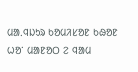ᱢᱟᱹᱧᱡᱩᱨ ᱠᱚᱢᱤᱥᱚᱱ ᱠᱷᱚᱱ ᱦᱚᱸ ᱢᱟᱱᱚᱛ ᱮ ᱧᱟᱢ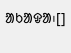ᱟᱠᱟᱫᱟ᱾[]